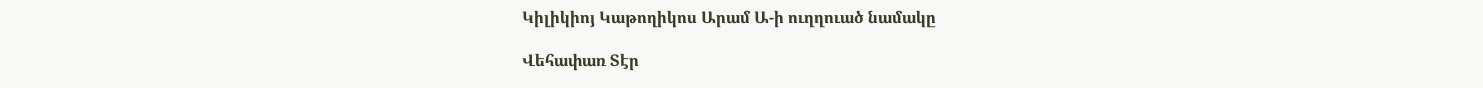Կիլիկիոյ Կաթողիկոս Արամ Ա-ի ուղղուած նամակը

Վեհափառ Տէր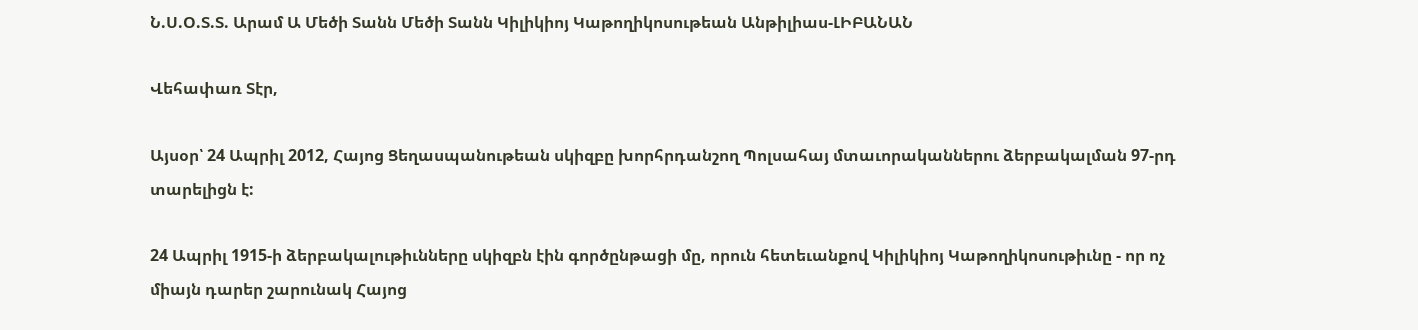Ն.Ս.Օ.Տ.Տ. Արամ Ա Մեծի Տանն Մեծի Տանն Կիլիկիոյ Կաթողիկոսութեան Անթիլիաս-ԼԻԲԱՆԱՆ

Վեհափառ Տէր,

Այսօր՝ 24 Ապրիլ 2012, Հայոց Ցեղասպանութեան սկիզբը խորհրդանշող Պոլսահայ մտաւորականներու ձերբակալման 97-րդ տարելիցն է:

24 Ապրիլ 1915-ի ձերբակալութիւնները սկիզբն էին գործընթացի մը, որուն հետեւանքով Կիլիկիոյ Կաթողիկոսութիւնը - որ ոչ միայն դարեր շարունակ Հայոց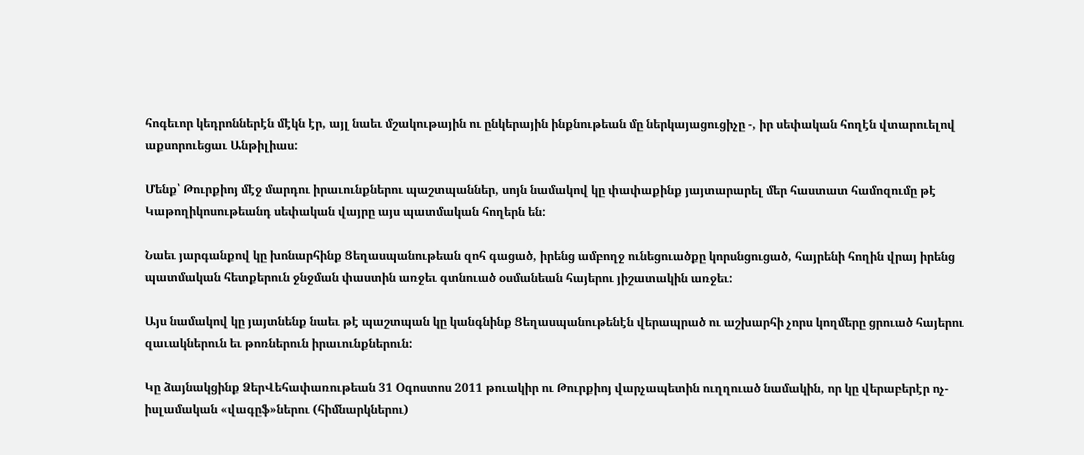հոգեւոր կեդրոններէն մէկն էր, այլ նաեւ մշակութային ու ընկերային ինքնութեան մը ներկայացուցիչը -, իր սեփական հողէն վտարուելով աքսորուեցաւ Անթիլիաս:

Մենք՝ Թուրքիոյ մէջ մարդու իրաւունքներու պաշտպաններ, սոյն նամակով կը փափաքինք յայտարարել մեր հաստատ համոզումը թէ Կաթողիկոսութեանդ սեփական վայրը այս պատմական հողերն են:

Նաեւ յարգանքով կը խոնարհինք Ցեղասպանութեան զոհ գացած, իրենց ամբողջ ունեցուածքը կորսնցուցած, հայրենի հողին վրայ իրենց պատմական հետքերուն ջնջման փաստին առջեւ գտնուած օսմանեան հայերու յիշատակին առջեւ:

Այս նամակով կը յայտնենք նաեւ թէ պաշտպան կը կանգնինք Ցեղասպանութենէն վերապրած ու աշխարհի չորս կողմերը ցրուած հայերու զաւակներուն եւ թոռներուն իրաւունքներուն:

Կը ձայնակցինք ՁերՎեհափառութեան 31 Օգոստոս 2011 թուակիր ու Թուրքիոյ վարչապետին ուղղուած նամակին, որ կը վերաբերէր ոչ-իսլամական «վագըֆ»ներու (հիմնարկներու)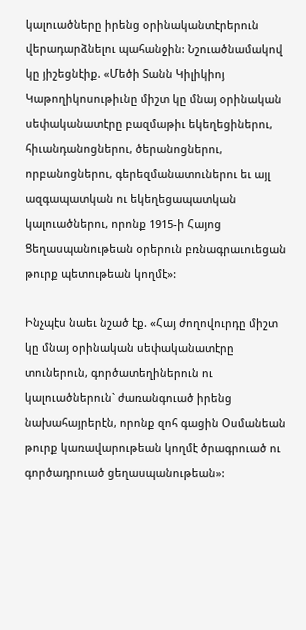կալուածները իրենց օրինականտէրերուն վերադարձնելու պահանջին: Նշուածնամակով կը յիշեցնէիք. «Մեծի Տանն Կիլիկիոյ Կաթողիկոսութիւնը միշտ կը մնայ օրինական սեփականատէրը բազմաթիւ եկեղեցիներու, հիւանդանոցներու, ծերանոցներու, որբանոցներու, գերեզմանատուներու եւ այլ ազգապատկան ու եկեղեցապատկան կալուածներու, որոնք 1915-ի Հայոց Ցեղասպանութեան օրերուն բռնագրաւուեցան թուրք պետութեան կողմէ»:

Ինչպէս նաեւ նշած էք. «Հայ ժողովուրդը միշտ կը մնայ օրինական սեփականատէրը տուներուն, գործատեղիներուն ու կալուածներուն` ժառանգուած իրենց նախահայրերէն, որոնք զոհ գացին Օսմանեան թուրք կառավարութեան կողմէ ծրագրուած ու գործադրուած ցեղասպանութեան»: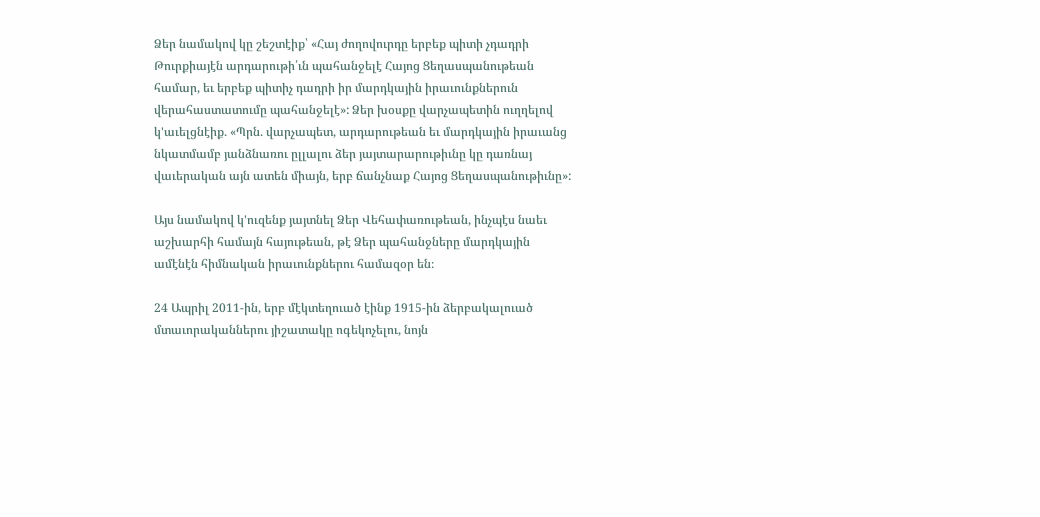Ձեր նամակով կը շեշտէիք՝ «Հայ ժողովուրդը երբեք պիտի չդադրի Թուրքիայէն արդարութի՛ւն պահանջելէ Հայոց Ցեղասպանութեան համար, եւ երբեք պիտիչ դադրի իր մարդկային իրաւունքներուն վերահաստատումը պահանջելէ»: Ձեր խօսքը վարչապետին ուղղելով կ'աւելցնէիք. «Պրն. վարչապետ, արդարութեան եւ մարդկային իրաւանց նկատմամբ յանձնառու ըլլալու ձեր յայտարարութիւնը կը դառնայ վաւերական այն ատեն միայն, երբ ճանչնաք Հայոց Ցեղասպանութիւնը»:

Այս նամակով կ'ուզենք յայտնել Ձեր Վեհափառութեան, ինչպէս նաեւ աշխարհի համայն հայութեան, թէ Ձեր պահանջները մարդկային ամէնէն հիմնական իրաւունքներու համազօր են։

24 Ապրիլ 2011-ին, երբ մէկտեղուած էինք 1915-ին ձերբակալուած մտաւորականներու յիշատակը ոգեկոչելու, նոյն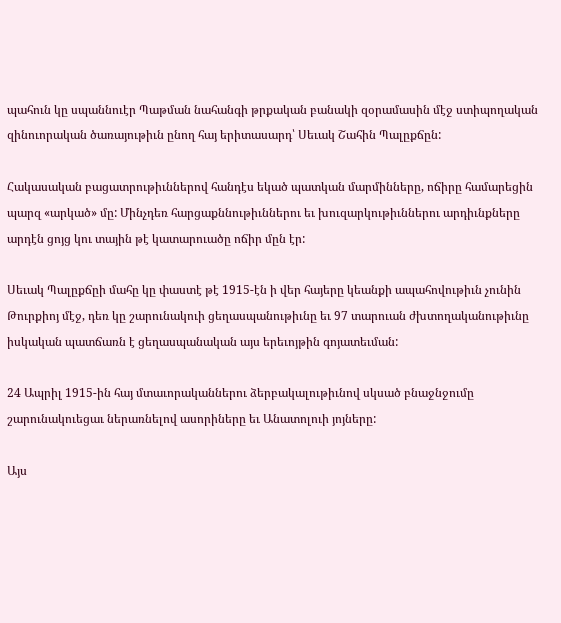պահուն կը սպաննուէր Պաթման նահանգի թրքական բանակի զօրամասին մէջ ստիպողական զինուորական ծառայութիւն ընող հայ երիտասարդ՝ Սեւակ Շահին Պալըքճըն:

Հակասական բացատրութիւններով հանդէս եկած պատկան մարմինները, ոճիրը համարեցին պարզ «արկած» մը: Մինչդեռ հարցաքննութիւններու եւ խուզարկութիւններու արդիւնքները արդէն ցոյց կու տային թէ կատարուածը ոճիր մըն էր:

Սեւակ Պալըքճըի մահը կը փաստէ թէ 1915-էն ի վեր հայերը կեանքի ապահովութիւն չունին Թուրքիոյ մէջ, դեռ կը շարունակուի ցեղասպանութիւնը եւ 97 տարուան ժխտողականութիւնը իսկական պատճառն է ցեղասպանական այս երեւոյթին գոյատեւման:

24 Ապրիլ 1915-ին հայ մտաւորականներու ձերբակալութիւնով սկսած բնաջնջումը շարունակուեցաւ ներառնելով ասորիները եւ Անատոլուի յոյները:

Այս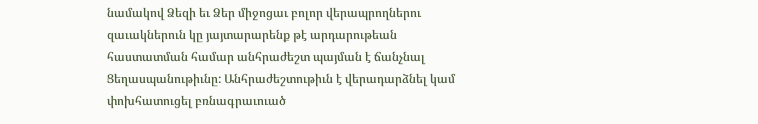նամակով Ձեզի եւ Ձեր միջոցաւ բոլոր վերապրողներու զաւակներուն կը յայտարարենք թէ արդարութեան հաստատման համար անհրաժեշտ պայման է ճանչնալ Ցեղասպանութիւնը: Անհրաժեշտութիւն է վերադարձնել կամ փոխհատուցել բռնագրաւուած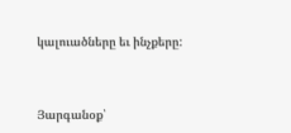կալուածները եւ ինչքերը:



Յարգանօք՝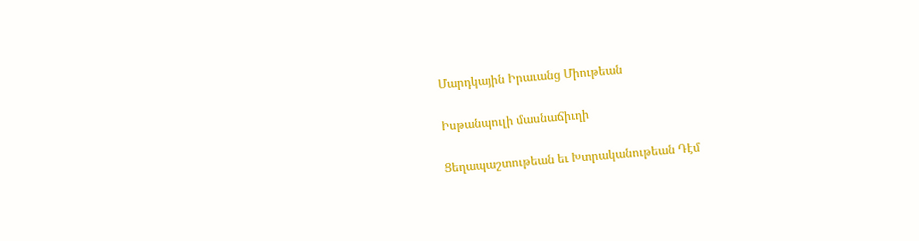Մարդկային Իրաւանց Միութեան

Իսթանպուլի մասնաճիւղի

Ցեղապաշտութեան եւ Խտրականութեան Դէմ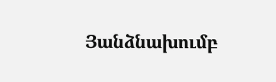Յանձնախումբ